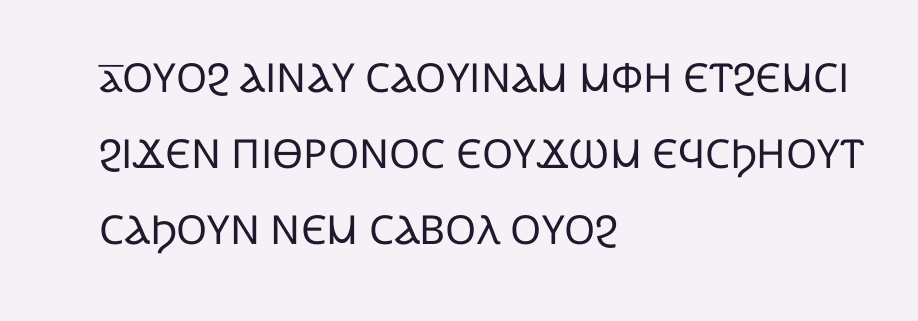ⲁ̅ⲞⲨⲞϨ ⲀⲒⲚⲀⲨ ⲤⲀⲞⲨⲒⲚⲀⲘ ⲘⲪⲎ ⲈⲦϨⲈⲘⲤⲒ ϨⲒϪⲈⲚ ⲠⲒⲐⲢⲞⲚⲞⲤ ⲈⲞⲨϪⲰⲘ ⲈϤⲤϦⲎⲞⲨⲦ ⲤⲀϦⲞⲨⲚ ⲚⲈⲘ ⲤⲀⲂⲞⲖ ⲞⲨⲞϨ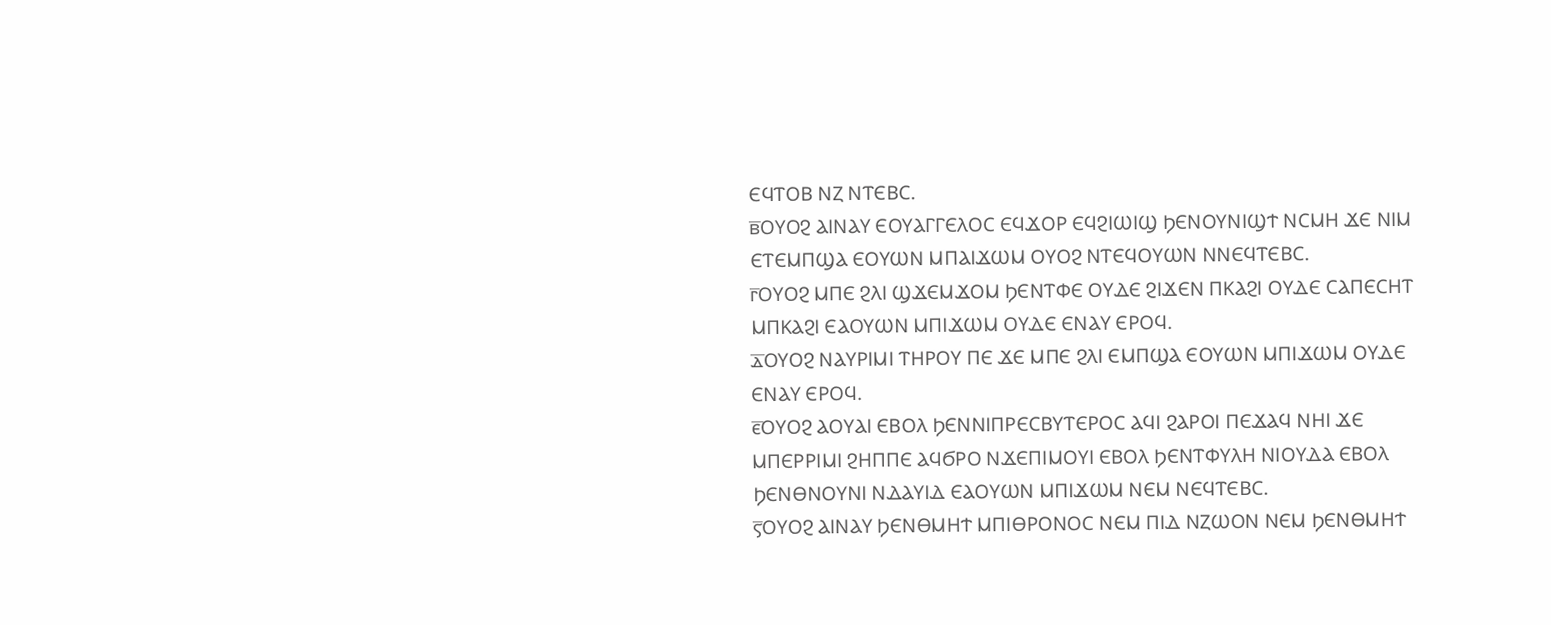ⲈϤⲦⲞⲂ ⲚⲌ ⲚⲦⲈⲂⲤ.
ⲃ̅ⲞⲨⲞϨ ⲀⲒⲚⲀⲨ ⲈⲞⲨⲀⲄⲄⲈⲖⲞⲤ ⲈϤϪⲞⲢ ⲈϤϨⲒⲰⲒϢ ϦⲈⲚⲞⲨⲚⲒϢϮ ⲚⲤⲘⲎ ϪⲈ ⲚⲒⲘ ⲈⲦⲈⲘⲠϢⲀ ⲈⲞⲨⲰⲚ ⲘⲠⲀⲒϪⲰⲘ ⲞⲨⲞϨ ⲚⲦⲈϤⲞⲨⲰⲚ ⲚⲚⲈϤⲦⲈⲂⲤ.
ⲅ̅ⲞⲨⲞϨ ⲘⲠⲈ ϨⲖⲒ ϢϪⲈⲘϪⲞⲘ ϦⲈⲚⲦⲪⲈ ⲞⲨⲆⲈ ϨⲒϪⲈⲚ ⲠⲔⲀϨⲒ ⲞⲨⲆⲈ ⲤⲀⲠⲈⲤⲎⲦ ⲘⲠⲔⲀϨⲒ ⲈⲀⲞⲨⲰⲚ ⲘⲠⲒϪⲰⲘ ⲞⲨⲆⲈ ⲈⲚⲀⲨ ⲈⲢⲞϤ.
ⲇ̅ⲞⲨⲞϨ ⲚⲀⲨⲢⲒⲘⲒ ⲦⲎⲢⲞⲨ ⲠⲈ ϪⲈ ⲘⲠⲈ ϨⲖⲒ ⲈⲘⲠϢⲀ ⲈⲞⲨⲰⲚ ⲘⲠⲒϪⲰⲘ ⲞⲨⲆⲈ ⲈⲚⲀⲨ ⲈⲢⲞϤ.
ⲉ̅ⲞⲨⲞϨ ⲀⲞⲨⲀⲒ ⲈⲂⲞⲖ ϦⲈⲚⲚⲒⲠⲢⲈⲤⲂⲨⲦⲈⲢⲞⲤ ⲀϤⲒ ϨⲀⲢⲞⲒ ⲠⲈϪⲀϤ ⲚⲎⲒ ϪⲈ ⲘⲠⲈⲢⲢⲒⲘⲒ ϨⲎⲠⲠⲈ ⲀϤϬⲢⲞ ⲚϪⲈⲠⲒⲘⲞⲨⲒ ⲈⲂⲞⲖ ϦⲈⲚⲦⲪⲨⲖⲎ ⲚⲒⲞⲨⲆⲀ ⲈⲂⲞⲖ ϦⲈⲚⲐⲚⲞⲨⲚⲒ ⲚⲆⲀⲨⲒⲆ ⲈⲀⲞⲨⲰⲚ ⲘⲠⲒϪⲰⲘ ⲚⲈⲘ ⲚⲈϤⲦⲈⲂⲤ.
ⲋ̅ⲞⲨⲞϨ ⲀⲒⲚⲀⲨ ϦⲈⲚⲐⲘⲎϮ ⲘⲠⲒⲐⲢⲞⲚⲞⲤ ⲚⲈⲘ ⲠⲒⲆ ⲚⲌⲰⲞⲚ ⲚⲈⲘ ϦⲈⲚⲐⲘⲎϮ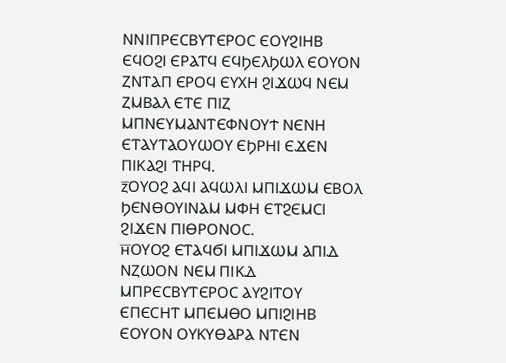ⲚⲚⲒⲠⲢⲈⲤⲂⲨⲦⲈⲢⲞⲤ ⲈⲞⲨϨⲒⲎⲂ ⲈϤⲞϨⲒ ⲈⲢⲀⲦϤ ⲈϤϦⲈⲖϦⲰⲖ ⲈⲞⲨⲞⲚ ⲌⲚⲦⲀⲠ ⲈⲢⲞϤ ⲈⲨⲬⲎ ϨⲒϪⲰϤ ⲚⲈⲘ ⲌⲘⲂⲀⲖ ⲈⲦⲈ ⲠⲒⲌ ⲘⲠⲚⲈⲨⲘⲀⲚⲦⲈⲪⲚⲞⲨϮ ⲚⲈⲚⲎ ⲈⲦⲀⲨⲦⲀⲞⲨⲰⲞⲨ ⲈϦⲢⲎⲒ ⲈϪⲈⲚ ⲠⲒⲔⲀϨⲒ ⲦⲎⲢϤ.
ⲍ̅ⲞⲨⲞϨ ⲀϤⲒ ⲀϤⲰⲖⲒ ⲘⲠⲒϪⲰⲘ ⲈⲂⲞⲖ ϦⲈⲚⲐⲞⲨⲒⲚⲀⲘ ⲘⲪⲎ ⲈⲦϨⲈⲘⲤⲒ ϨⲒϪⲈⲚ ⲠⲒⲐⲢⲞⲚⲞⲤ.
ⲏ̅ⲞⲨⲞϨ ⲈⲦⲀϤϬⲒ ⲘⲠⲒϪⲰⲘ ⲀⲠⲒⲆ ⲚⲌⲰⲞⲚ ⲚⲈⲘ ⲠⲒⲔⲆ ⲘⲠⲢⲈⲤⲂⲨⲦⲈⲢⲞⲤ ⲀⲨϨⲒⲦⲞⲨ ⲈⲠⲈⲤⲎⲦ ⲘⲠⲈⲘⲐⲞ ⲘⲠⲒϨⲒⲎⲂ ⲈⲞⲨⲞⲚ ⲞⲨⲔⲨⲐⲀⲢⲀ ⲚⲦⲈⲚ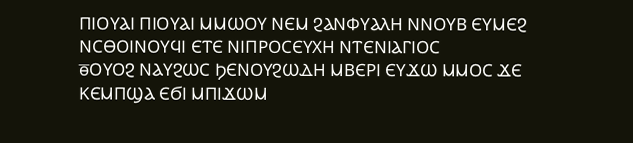ⲠⲒⲞⲨⲀⲒ ⲠⲒⲞⲨⲀⲒ ⲘⲘⲰⲞⲨ ⲚⲈⲘ ϨⲀⲚⲪⲨⲀⲖⲎ ⲚⲚⲞⲨⲂ ⲈⲨⲘⲈϨ ⲚⲤⲐⲞⲒⲚⲞⲨϤⲒ ⲈⲦⲈ ⲚⲒⲠⲢⲞⲤⲈⲨⲬⲎ ⲚⲦⲈⲚⲒⲀⲄⲒⲞⲤ
ⲑ̅ⲞⲨⲞϨ ⲚⲀⲨϨⲰⲤ ϦⲈⲚⲞⲨϨⲰⲆⲎ ⲘⲂⲈⲢⲒ ⲈⲨϪⲰ ⲘⲘⲞⲤ ϪⲈ ⲔⲈⲘⲠϢⲀ ⲈϬⲒ ⲘⲠⲒϪⲰⲘ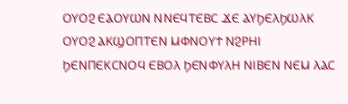ⲞⲨⲞϨ ⲈⲀⲞⲨⲰⲚ ⲚⲚⲈϤⲦⲈⲂⲤ ϪⲈ ⲀⲨϦⲈⲖϦⲰⲖⲔ ⲞⲨⲞϨ ⲀⲔϢⲞⲠⲦⲈⲚ ⲘⲪⲚⲞⲨϮ ⲚϨⲢⲎⲒ ϦⲈⲚⲠⲈⲔⲤⲚⲞϤ ⲈⲂⲞⲖ ϦⲈⲚⲪⲨⲖⲎ ⲚⲒⲂⲈⲚ ⲚⲈⲘ ⲖⲀⲤ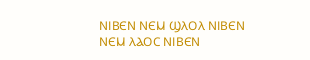ⲚⲒⲂⲈⲚ ⲚⲈⲘ ϢⲖⲞⲖ ⲚⲒⲂⲈⲚ ⲚⲈⲘ ⲖⲀⲞⲤ ⲚⲒⲂⲈⲚ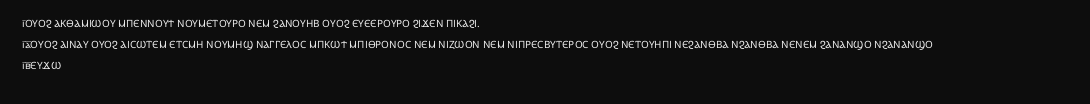ⲓ̅ⲞⲨⲞϨ ⲀⲔⲐⲀⲘⲒⲰⲞⲨ ⲘⲠⲈⲚⲚⲞⲨϮ ⲚⲞⲨⲘⲈⲦⲞⲨⲢⲞ ⲚⲈⲘ ϨⲀⲚⲞⲨⲎⲂ ⲞⲨⲞϨ ⲈⲨⲈⲈⲢⲞⲨⲢⲞ ϨⲒϪⲈⲚ ⲠⲒⲔⲀϨⲒ.
ⲓ̅ⲁ̅ⲞⲨⲞϨ ⲀⲒⲚⲀⲨ ⲞⲨⲞϨ ⲀⲒⲤⲰⲦⲈⲘ ⲈⲦⲤⲘⲎ ⲚⲞⲨⲘⲎϢ ⲚⲀⲄⲄⲈⲖⲞⲤ ⲘⲠⲔⲰϮ ⲘⲠⲒⲐⲢⲞⲚⲞⲤ ⲚⲈⲘ ⲚⲒⲌⲰⲞⲚ ⲚⲈⲘ ⲚⲒⲠⲢⲈⲤⲂⲨⲦⲈⲢⲞⲤ ⲞⲨⲞϨ ⲚⲈⲦⲞⲨⲎⲠⲒ ⲚⲈϨⲀⲚⲐⲂⲀ ⲚϨⲀⲚⲐⲂⲀ ⲚⲈⲚⲈⲘ ϨⲀⲚⲀⲚϢⲞ ⲚϨⲀⲚⲀⲚϢⲞ
ⲓ̅ⲃ̅ⲈⲨϪⲰ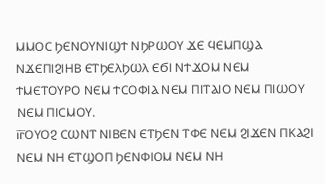ⲘⲘⲞⲤ ϦⲈⲚⲞⲨⲚⲒϢϮ ⲚϦⲢⲰⲞⲨ ϪⲈ ϤⲈⲘⲠϢⲀ ⲚϪⲈⲠⲒϨⲒⲎⲂ ⲈⲦϦⲈⲖϦⲰⲖ ⲈϬⲒ ⲚϮϪⲞⲘ ⲚⲈⲘ ϮⲘⲈⲦⲞⲨⲢⲞ ⲚⲈⲘ ϮⲤⲞⲪⲒⲀ ⲚⲈⲘ ⲠⲒⲦⲀⲒⲞ ⲚⲈⲘ ⲠⲒⲰⲞⲨ ⲚⲈⲘ ⲠⲒⲤⲘⲞⲨ.
ⲓ̅ⲅ̅ⲞⲨⲞϨ ⲤⲰⲚⲦ ⲚⲒⲂⲈⲚ ⲈⲦϦⲈⲚ ⲦⲪⲈ ⲚⲈⲘ ϨⲒϪⲈⲚ ⲠⲔⲀϨⲒ ⲚⲈⲘ ⲚⲎ ⲈⲦϢⲞⲠ ϦⲈⲚⲪⲒⲞⲘ ⲚⲈⲘ ⲚⲎ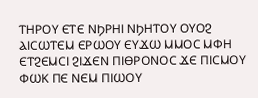ⲦⲎⲢⲞⲨ ⲈⲦⲈ ⲚϦⲢⲎⲒ ⲚϦⲎⲦⲞⲨ ⲞⲨⲞϨ ⲀⲒⲤⲰⲦⲈⲘ ⲈⲢⲰⲞⲨ ⲈⲨϪⲰ ⲘⲘⲞⲤ ⲘⲪⲎ ⲈⲦϨⲈⲘⲤⲒ ϨⲒϪⲈⲚ ⲠⲒⲐⲢⲞⲚⲞⲤ ϪⲈ ⲠⲒⲤⲘⲞⲨ ⲪⲰⲔ ⲠⲈ ⲚⲈⲘ ⲠⲒⲰⲞⲨ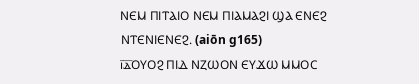ⲚⲈⲘ ⲠⲒⲦⲀⲒⲞ ⲚⲈⲘ ⲠⲒⲀⲘⲀϨⲒ ϢⲀ ⲈⲚⲈϨ ⲚⲦⲈⲚⲒⲈⲚⲈϨ. (aiōn g165)
ⲓ̅ⲇ̅ⲞⲨⲞϨ ⲠⲒⲆ ⲚⲌⲰⲞⲚ ⲈⲨϪⲰ ⲘⲘⲞⲤ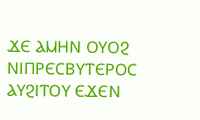ϪⲈ ⲀⲘⲎⲚ ⲞⲨⲞϨ ⲚⲒⲠⲢⲈⲤⲂⲨⲦⲈⲢⲞⲤ ⲀⲨϨⲒⲦⲞⲨ ⲈϪⲈⲚ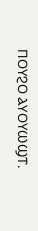ⲠⲞⲨϨⲞ ⲀⲨⲞⲨⲰϢⲦ.